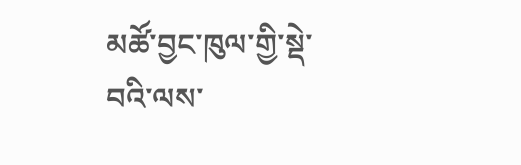མཚོ་བྱང་ཁུལ་གྱི་སྡེ་བའི་ལས་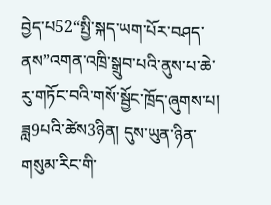བྱེད་པ52“སྤྱི་སྐད་ཡག་པོར་བཤད་ནས”འགན་འཁྲི་སྒྲུབ་པའི་ནུས་པ་ཆེ་རུ་གཏོང་བའི་གསོ་སྦྱོང་ཁྲོད་ཞུགས་པ།
ཟླ9པའི་ཚེས3ཉིན། དུས་ཡུན་ཉིན་གསུམ་རིང་གི་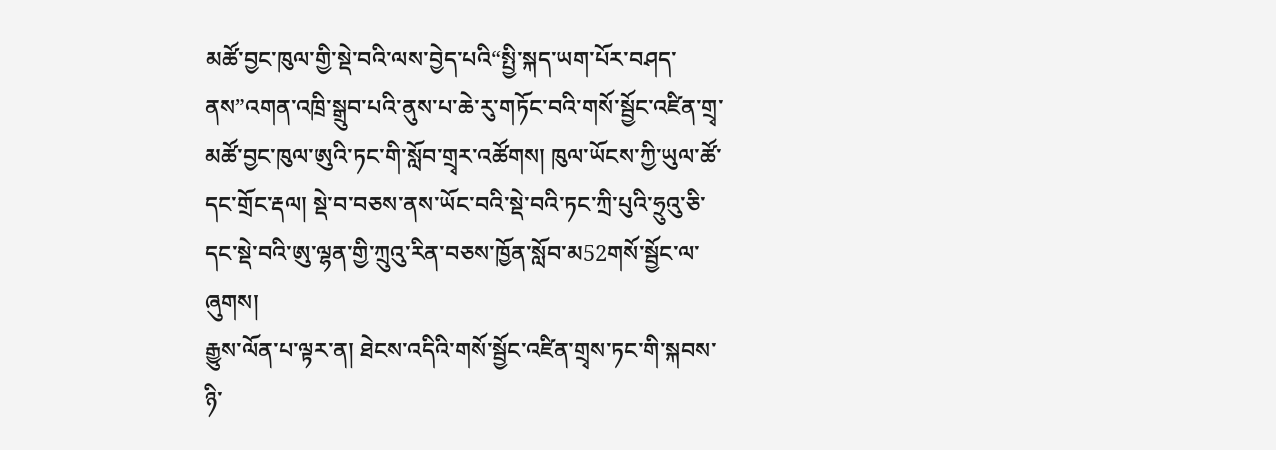མཚོ་བྱང་ཁུལ་གྱི་སྡེ་བའི་ལས་བྱེད་པའི“སྤྱི་སྐད་ཡག་པོར་བཤད་ནས”འགན་འཁྲི་སྒྲུབ་པའི་ནུས་པ་ཆེ་རུ་གཏོང་བའི་གསོ་སྦྱོང་འཛིན་གྲྭ་མཚོ་བྱང་ཁུལ་ཨུའི་ཏང་གི་སློབ་གྲྭར་འཚོགས། ཁུལ་ཡོངས་ཀྱི་ཡུལ་ཚོ་དང་གྲོང་རྡལ། སྡེ་བ་བཅས་ནས་ཡོང་བའི་སྡེ་བའི་ཏང་ཀྲི་པུའི་ཧྲུའུ་ཅི་དང་སྡེ་བའི་ཨུ་ལྷན་གྱི་ཀྲུའུ་རིན་བཅས་ཁྱོན་སློབ་མ52གསོ་སྦྱོང་ལ་ཞུགས།
རྒྱུས་ལོན་པ་ལྟར་ན། ཐེངས་འདིའི་གསོ་སྦྱོང་འཛིན་གྲྭས་ཏང་གི་སྐབས་ཉི་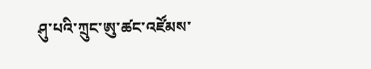ཤུ་པའི་ཀྲུང་ཨུ་ཚང་འཛོམས་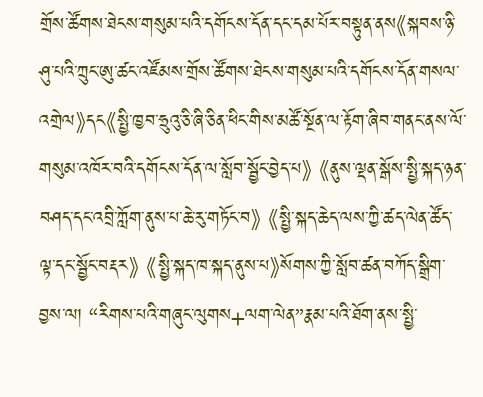གྲོས་ཚོགས་ཐེངས་གསུམ་པའི་དགོངས་དོན་དང་དམ་པོར་བསྟུན་ནས《སྐབས་ཉི་ཤུ་པའི་ཀྲུང་ཨུ་ཚང་འཛོམས་གྲོས་ཚོགས་ཐེངས་གསུམ་པའི་དགོངས་དོན་གསལ་འགྲེལ》དང《སྤྱི་ཁྱབ་ཧྲུའུ་ཅི་ཞི་ཅིན་ཕིང་གིས་མཚོ་སྔོན་ལ་རྟོག་ཞིབ་གནང་ནས་ལོ་གསུམ་འཁོར་བའི་དགོངས་དོན་ལ་སློབ་སྦྱོང་བྱེད་པ》 《ནུས་ལྡན་སྒོས་སྤྱི་སྐད་ཉན་བཤད་དང་འབྲི་ཀློག་ནུས་པ་ཆེ་རུ་གཏོང་བ》 《སྤྱི་སྐད་ཆེད་ལས་ཀྱི་ཚད་ལེན་ཚོད་ལྟ་དང་སྦྱོང་བརྡར》 《སྤྱི་སྐད་ཁ་སྐད་ནུས་པ》སོགས་ཀྱི་སློབ་ཚན་བཀོད་སྒྲིག་བྱས་ལ། “རིགས་པའི་གཞུང་ལུགས+ལག་ལེན”རྣམ་པའི་ཐོག་ནས་སྤྱི་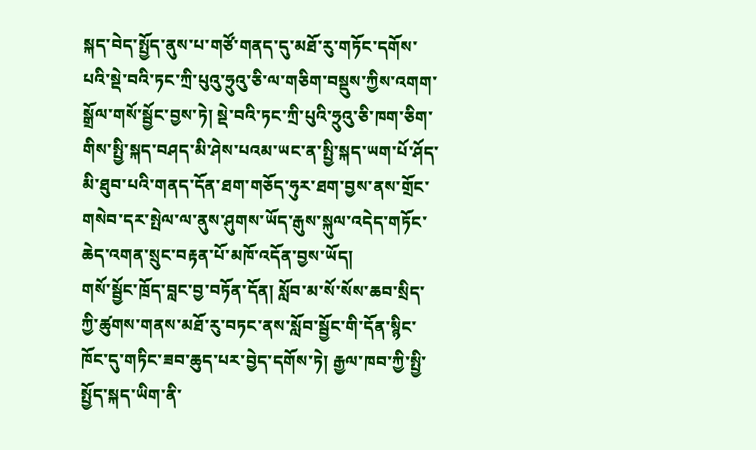སྐད་བེད་སྤྱོད་ནུས་པ་གཙོ་གནད་དུ་མཐོ་རུ་གཏོང་དགོས་པའི་སྡེ་བའི་ཏང་ཀྲི་པུའུ་ཧྲུའུ་ཅི་ལ་གཅིག་བསྡུས་ཀྱིས་འགག་སྒྲོལ་གསོ་སྦྱོང་བྱས་ཏེ། སྡེ་བའི་ཏང་ཀྲི་པུའི་ཧྲུའུ་ཅི་ཁག་ཅིག་གིས་སྤྱི་སྐད་བཤད་མི་ཤེས་པའམ་ཡང་ན་སྤྱི་སྐད་ཡག་པོ་ཤོད་མི་ཐུབ་པའི་གནད་དོན་ཐག་གཅོད་ཧུར་ཐག་བྱས་ནས་གྲོང་གསེབ་དར་སྤེལ་ལ་ནུས་ཤུགས་ཡོད་རྒུས་སྐུལ་འདེད་གཏོང་ཆེད་འགན་སྲུང་བརྟན་པོ་མཁོ་འདོན་བྱས་ཡོད།
གསོ་སྦྱོང་ཁྲོད་བླང་བྱ་བཏོན་དོན། སློབ་མ་སོ་སོས་ཆབ་སྲིད་ཀྱི་ཚུགས་གནས་མཐོ་རུ་བཏང་ནས་སློབ་སྦྱོང་གི་དོན་སྙིང་ཁོང་དུ་གཏིང་ཟབ་ཆུད་པར་བྱེད་དགོས་ཏེ། རྒྱལ་ཁབ་ཀྱི་སྤྱི་སྤྱོད་སྐད་ཡིག་ནི་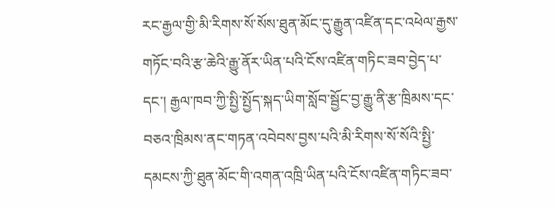རང་རྒྱལ་གྱི་མི་རིགས་སོ་སོས་ཐུན་མོང་དུ་རྒྱུན་འཛིན་དང་འཕེལ་རྒྱས་གཏོང་བའི་རྩ་ཆེའི་རྒྱུ་ནོར་ཡིན་པའི་ངོས་འཛིན་གཏིང་ཟབ་བྱེད་པ་དང་། རྒྱལ་ཁབ་ཀྱི་སྤྱི་སྤྱོད་སྐད་ཡིག་སློབ་སྦྱོང་བྱ་རྒྱུ་ནི་རྩ་ཁྲིམས་དང་བཅའ་ཁྲིམས་ནང་གཏན་འབེབས་བྱས་པའི་མི་རིགས་སོ་སོའི་སྤྱི་དམངས་ཀྱི་ཐུན་མོང་གི་འགན་འཁྲི་ཡིན་པའི་ངོས་འཛིན་གཏིང་ཟབ་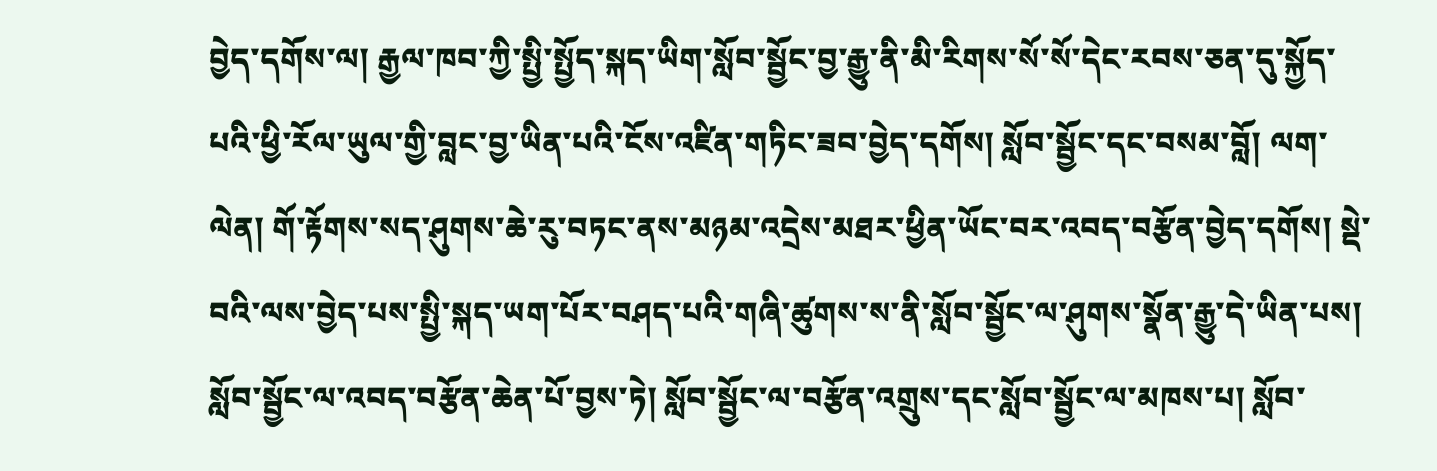བྱེད་དགོས་ལ། རྒྱལ་ཁབ་ཀྱི་སྤྱི་སྤྱོད་སྐད་ཡིག་སློབ་སྦྱོང་བྱ་རྒྱུ་ནི་མི་རིགས་སོ་སོ་དེང་རབས་ཅན་དུ་སྐྱོད་པའི་ཕྱི་རོལ་ཡུལ་གྱི་བླང་བྱ་ཡིན་པའི་ངོས་འཛིན་གཏིང་ཟབ་བྱེད་དགོས། སློབ་སྦྱོང་དང་བསམ་བློ། ལག་ལེན། གོ་རྟོགས་སད་ཤུགས་ཆེ་རུ་བཏང་ནས་མཉམ་འདྲེས་མཐར་ཕྱིན་ཡོང་བར་འབད་བརྩོན་བྱེད་དགོས། སྡེ་བའི་ལས་བྱེད་པས་སྤྱི་སྐད་ཡག་པོར་བཤད་པའི་གཞི་ཚུགས་ས་ནི་སློབ་སྦྱོང་ལ་ཤུགས་སྣོན་རྒྱུ་དེ་ཡིན་པས། སློབ་སྦྱོང་ལ་འབད་བརྩོན་ཆེན་པོ་བྱས་ཏེ། སློབ་སྦྱོང་ལ་བརྩོན་འགྲུས་དང་སློབ་སྦྱོང་ལ་མཁས་པ། སློབ་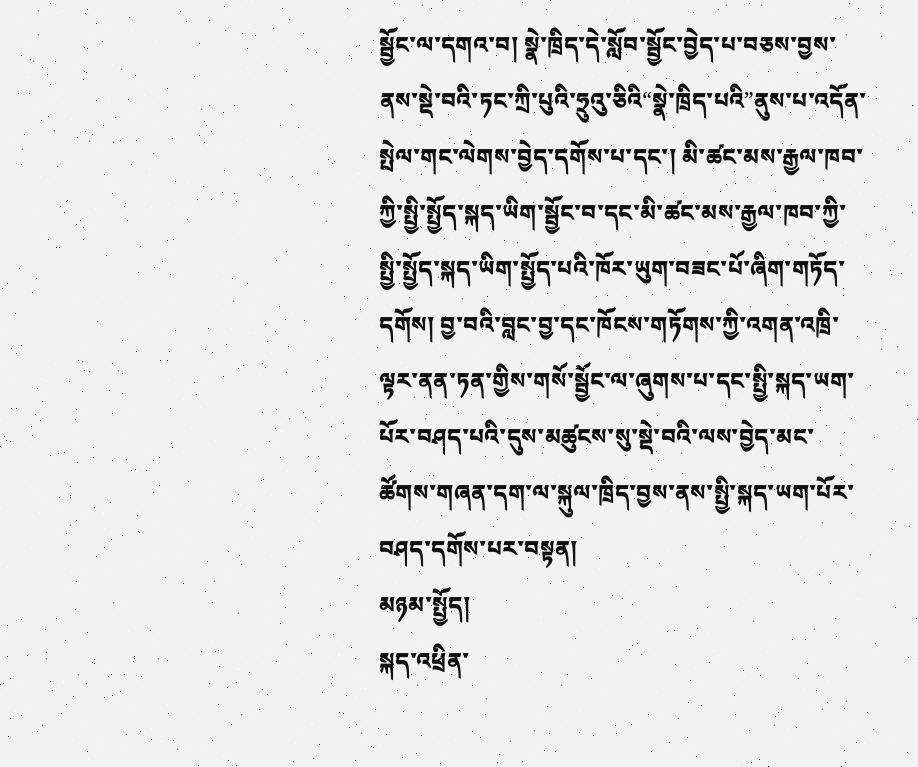སྦྱོང་ལ་དགའ་བ། སྣེ་ཁྲིད་དེ་སློབ་སྦྱོང་བྱེད་པ་བཅས་བྱས་ནས་སྡེ་བའི་ཏང་ཀྲི་པུའི་ཧྲུའུ་ཅིའི“སྣེ་ཁྲིད་པའི”ནུས་པ་འདོན་སྤེལ་གང་ལེགས་བྱེད་དགོས་པ་དང་། མི་ཚང་མས་རྒྱལ་ཁབ་ཀྱི་སྤྱི་སྤྱོད་སྐད་ཡིག་སྦྱོང་བ་དང་མི་ཚང་མས་རྒྱལ་ཁབ་ཀྱི་སྤྱི་སྤྱོད་སྐད་ཡིག་སྤྱོད་པའི་ཁོར་ཡུག་བཟང་པོ་ཞིག་གཏོད་དགོས། བྱ་བའི་བླང་བྱ་དང་ཁོངས་གཏོགས་ཀྱི་འགན་འཁྲི་ལྟར་ནན་ཏན་གྱིས་གསོ་སྦྱོང་ལ་ཞུགས་པ་དང་སྤྱི་སྐད་ཡག་པོར་བཤད་པའི་དུས་མཚུངས་སུ་སྡེ་བའི་ལས་བྱེད་མང་ཚོགས་གཞན་དག་ལ་སྐུལ་ཁྲིད་བྱས་ནས་སྤྱི་སྐད་ཡག་པོར་བཤད་དགོས་པར་བསྟན།
མཉམ་སྤྱོད།
སྐད་འཕྲིན་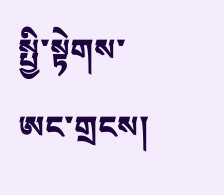སྤྱི་སྟེགས་ཨང་གྲངས།